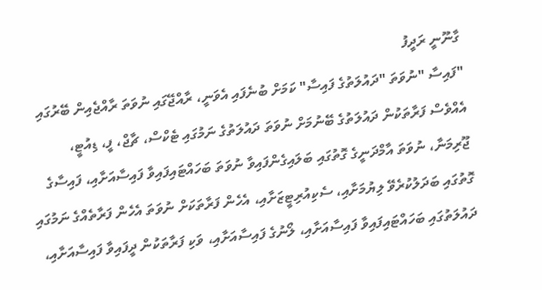ގާނޫނީ ރަދީފު
"ފައިސާ "ނުވަތަ "ދައުލަތުގެ ފައިސާ" ކަމަށް ބުނެފައި އެވަނީ، ރާއްޖޭގައި ނުވަތަ ރާއްޖެއިން ބޭރުގައި އެއްވެސް ފަރާތަކުން ދައުލަތުގެ ބޭނުމަށް ނުވަތަ ދައުލަތުގެ ނަމުގައި ޓެކްސް، ޗާޖް، ފީ، ޑިއުޓީ، ޖޫރިމަނާ، ނުވަތަ އާމްދަނީގެ ގޮތުގައި ބަލައިގެންފައިވާ ނުވަތަ ބަހައްޓައިފައިވާ ފައިސާއަށާއި، ފައިސާގެ ގޮތުގައި ބަދަލުކުރެވޭ ލިޔުމަށާއި، ސެކިއުރިޓީޒަށާއި، އެހެން ފަރާތަކަށް ނުވަތަ އެހެން ފަރާތެއްގެ ނަމުގައި ދައުލަތުގައި ބަހައްޓައިފައިވާ ފައިސާއަށާއި، ލޯނުގެ ފައިސާއަށާއި، ވަކި ފަރާތަކުން ދީފައިވާ ފައިސާއަށާއި،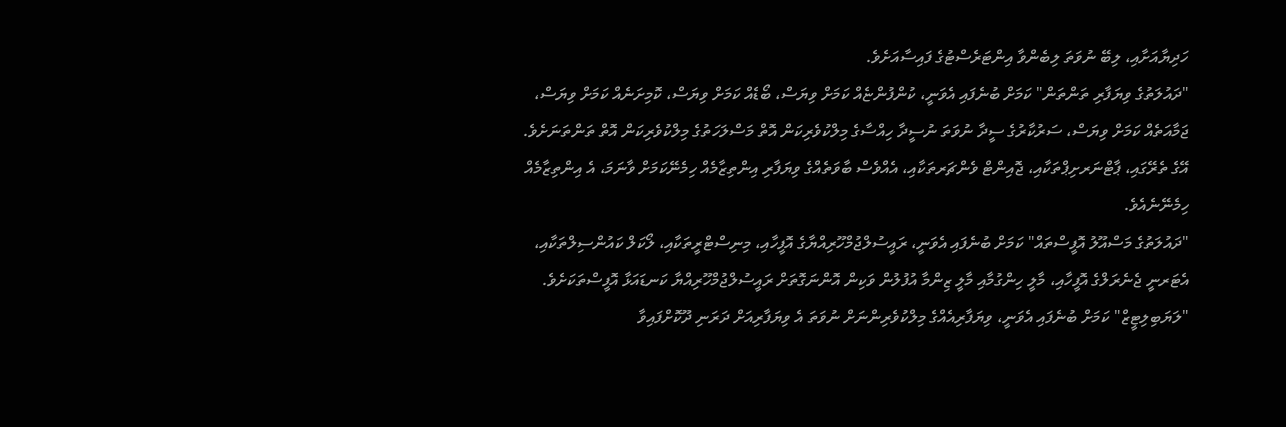ހަދިޔާއަށާއި، ލިބޭ ނުވަތަ ލިބެންވާ އިންޓަރެސްޓުގެ ފައިސާއަށެވެ.
"ދައުލަތުގެ ވިޔަފާރި ތަންތަން" ކަމަށް ބުނެފައި އެވަނީ، ކުންފުންޏެއް ކަމަށް ވިޔަސް، ބޯޑެއް ކަމަށް ވިޔަސް، ކޮމިށަނެއް ކަމަށް ވިޔަސް، ޖަމާއަތެއް ކަމަށް ވިޔަސް، ސަރުކާރުގެ ސީދާ ނުވަތަ ނުސީދާ ހިއްސާގެ މިލްކުވެރިކަން އޮތް މަސްލަހަތުގެ މިލްކުވެރިކަން އޮތް ތަންތަނަށެވެ. އޭގެ ތެރޭގައި، ޕާޓްނަރށިޕްތަކާއި، ޖޮއިންޓް ވެންޗަރތަކާއި، އެއްވެސް ބާވަތެއްގެ ވިޔަފާރި އިންތިޒާމެއް ހިމެނޭކަމަށް ވާނަމަ، އެ އިންތިޒާމެއް ހިމެނޭނެއެވެ.
"ދައުލަތުގެ މަސްއޫލު އޮފީސްތައް" ކަމަށް ބުނެފައި އެވަނީ، ރައީސުލްޖުމްހޫރިއްޔާގެ އޮފީހާއި، މިނިސްޓްރީތަކާއި، ލޯކަލް ކައުންސިލްތަކާއި، އެޓަރނީ ޖެނެރަލްގެ އޮފީހާއި، މާލީ ހިންގުމާއި މާލީ ޒިންމާ އުފުލުން ވަކިން އޮންނަގޮތަށް ރައީސުލްޖުމްހޫރިއްޔާ ކަނޑައަޅާ އޮފީސްތަކަށެވެ.
"ލަޔަބިލިޓީޒް" ކަމަށް ބުނެފައި އެވަނީ، ވިޔަފާރިއެއްގެ މިލްކުވެރިންނަށް ނުވަތަ އެ ވިޔަފާރިއަށް ދަރަނި ދޫކޮށްފައިވާ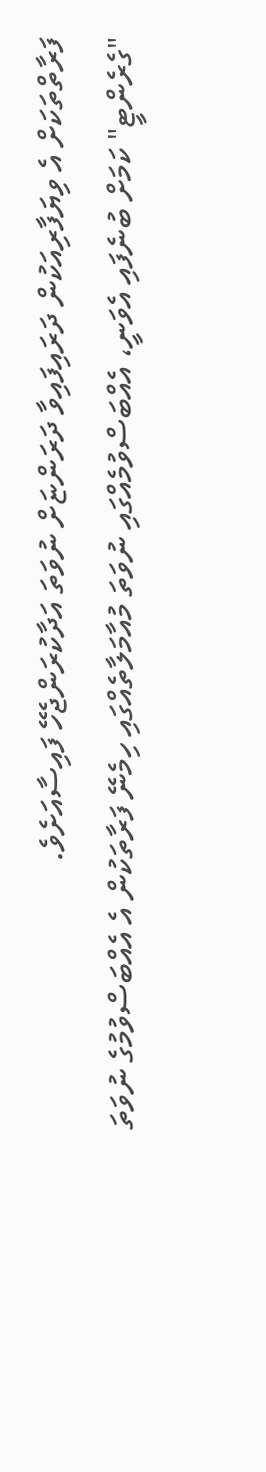ފަރާތްތަކަށް އެ ވިޔަފާރިއަކުން ދަރައިފައިވާ ދަރަންޏަށް ނުވަތަ އަދާކުރަންޖެހޭ ފައިސާއަށެވެ.
"ގެރެންޓީ" ކަމަށް ބުނެފައި އެވަނީ، އެއްބަސްވުމެއްގައި ނުވަތަ މުއާމަލާތެއްގައި ހިމެނޭ ފަރާތަކުން އެ އެއްބަސްވުމުގެ ނުވަތަ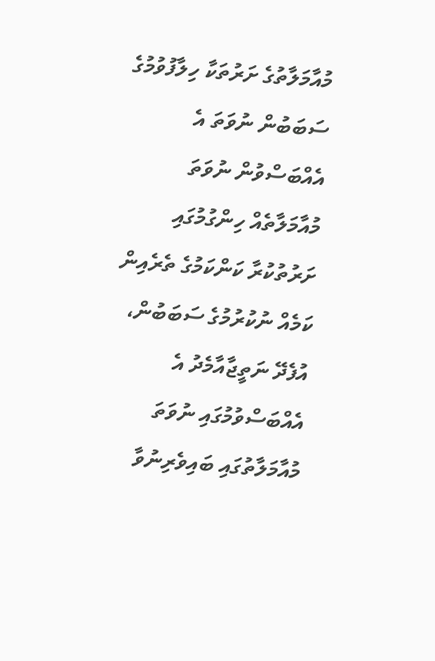މުއާމަލާތުގެ ށަރުތަކާ ހިލާފުވުމުގެ ސަބަބުން ނުވަތަ އެ އެއްބަސްވުން ނުވަތަ މުއާމަލާތެއް ހިންގުމުގައި ށަރުތުކުރާ ކަންކަމުގެ ތެރެއިން ކަމެއް ނުކުރުމުގެ ސަބަބުން، އުފެދޭ ނަތީޖާއާމެދު އެ އެއްބަސްވުމުގައި ނުވަތަ މުއާމަލާތުގައި ބައިވެރިނުވާ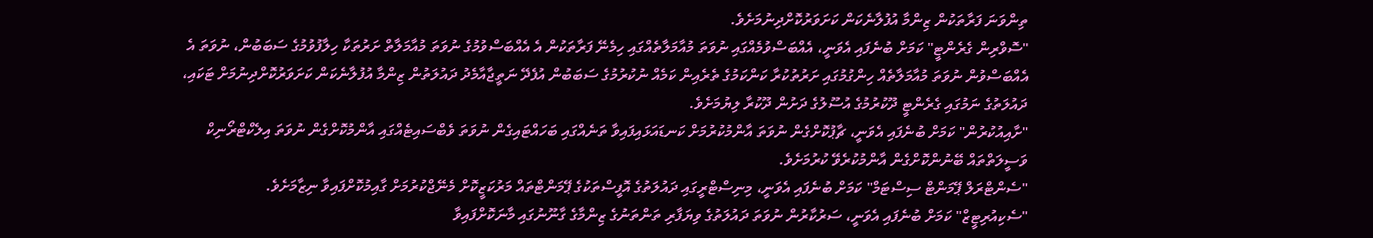ތިންވަނަ ފަރާތަކުން ޒިންމާ އުފުލާނެކަން ކަށަވަރުކޮށްދިނުމަށެވެ.
"ސޮވްރިން ގެރެންޓީ" ކަމަށް ބުނެފައި އެވަނީ، އެއްބަސްވުމެއްގައި ނުވަތަ މުއާމަލާތެއްގައި ހިމެނޭ ފަރާތަކުން އެ އެއްބަސްވުމުގެ ނުވަތަ މުއާމަލާތް ށަރުތަކާ ހިލާފުވުމުގެ ސަބަބުން، ނުވަތަ އެ އެއްބަސްވުން ނުވަތަ މުއާމަލާތެއް ހިންގުމުގައި ށަރުތުކުރާ ކަންކަމުގެ ތެރެއިން ކަމެއް ނުކުރުމުގެ ސަބަބުން އުފެދޭ ނަތީޖާއާމެދު ދައުލަތުން ޒިންމާ އުފުލާނެކަން ކަށަވަރުކޮށްދިނުމަށް ޓަކައި، ދައުލަތުގެ ނަމުގައި ގެރެންޓީ ދޫކުރުމުގެ އުސޫލުގެ ދަށުން ދޫކުރާ ލިޔުމަށެވެ.
"ށާއިއުކުރުން" ކަމަށް ބުނެފައި އެވަނީ، ޗާޕުކޮށްގެން ނުވަތަ އާންމުކުރުމަށް ކަނޑައަޅައިފައިވާ ތަނެއްގައި ބަހައްޓައިގެން ނުވަތަ ވެބްސައިޓެއްގައި އާންމުކޮށްގެން ނުވަތަ އިލެކްޓްރޯނިކް ވަސީލަތްތައް ބޭނުންކޮށްގެން އާންމުކުރެވޭ ކުރުމަށެވެ.
"ސެންޓްރަލް ޕޭމަންޓް ސިސްޓަމް" ކަމަށް ބުނެފައި އެވަނީ، މިނިސްޓްރީގައި ދައުލަތުގެ އޮފީސްތަކުގެ ޕޭމަންޓްތައް މަރުކަޒީކޮށް މެނޭޖްކުރުމަށް ގާއިމުކޮށްފައިވާ ނިޒާމަށެވެ.
"ސެކިއުރިޓީޒް" ކަމަށް ބުނެފައި އެވަނީ، ސަރުކާރުން ނުވަތަ ދައުލަތުގެ ވިޔަފާރި ތަންތަނުގެ ޒިންމާގެ ގާނޫނުގައި މާނަކޮށްފައިވާ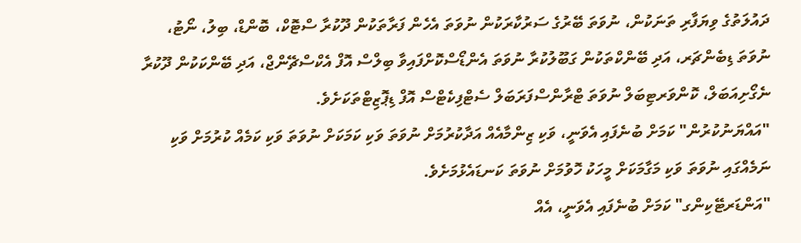ދައުލަތުގެ ވިޔަފާރި ތަނަކުން، ނުވަތަ ބޭރުގެ ސަރުކާރަކުން ނުވަތަ އެހެން ފަރާތަކުން ދޫކުރާ ސްޓޮކް، ބޮންޑް، ބިލު، ނޯޓު، ނުވަތަ ޑިބެންޗަރ، އަދި ބޭންކްތަކުން ގަބޫލުކުރާ ނުވަތަ އެންޑޯސްކޮށްފައިވާ ބިލްސް އޮފް އެކްސްޗޭންޖް، އަދި ބޭންކަކުން ދޫކުރާ ނެގޯށިއަބަލް، ކޮންވަރޓިބަލް ނުވަތަ ޓްރާންސްފަރަބަލް ސެޓްފިކެޓްސް އޮފް ޑިޕޮޒިޓްތަކަށެވެ.
"އައްޔަނުކުރުން" ކަމަށް ބުނެފައި އެވަނީ، ވަކި ޒިންމާއެއް އަދާކުރުމަށް ނުވަތަ ވަކި ކަމަކަށް ނުވަތަ ވަކި ކަމެއް ކުރުމަށް ވަކި ނަމެއްގައި ނުވަތަ ވަކި މަގާމަކަށް މީހަކު ހޮވުމަށް ނުވަތަ ކަނޑައެޅުމަށެވެ.
"އަންޑަރޓޭކިންގ" ކަމަށް ބުނެފައި އެވަނީ، އެއް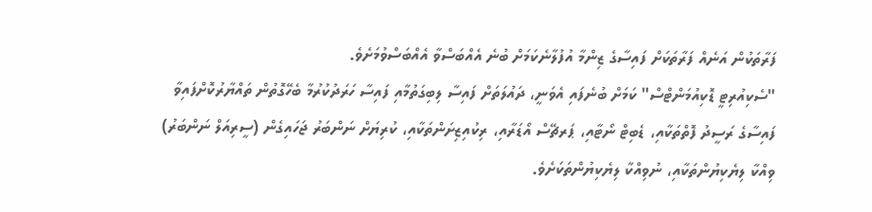ފަރާތަކުން އަނެއް ފަރާތަކަށް ފައިސާގެ ޒިންމާ އުފުލާނެކަމަށް ބުނެ އެއްބަސްވާ އެއްބަސްވުމަށެވެ.
"ސެކިއުރިޓީ ޑޮކިއުމަންޓްސް" ކަމަށް ބުނެފައި އެވަނީ، ދައުލަތަށް ފައިސާ ލިބިގަތުމާއި ފައިސާ ހަރަދުކުރުމާ ބެހޭގޮތުން ތައްޔާރުކޮށްފައިވާ ފައިސާގެ ރަސީދު ފޮތްތަކާއި، ޑެބިޓް ނޯޓާއި، ޕަރޗޭސް އޯޑަރާއި، ރިކުއިޒިށަންތަކާއި، ކުރިޔަށް ނަންބަރު ޖަހައިގެން (ސީރިއަލް ނަންބަރު) ވިއްކާ ލިޔެކިޔުންތަކާއި، ނުވިއްކާ ލިޔެކިޔުންތަކަށެވެ.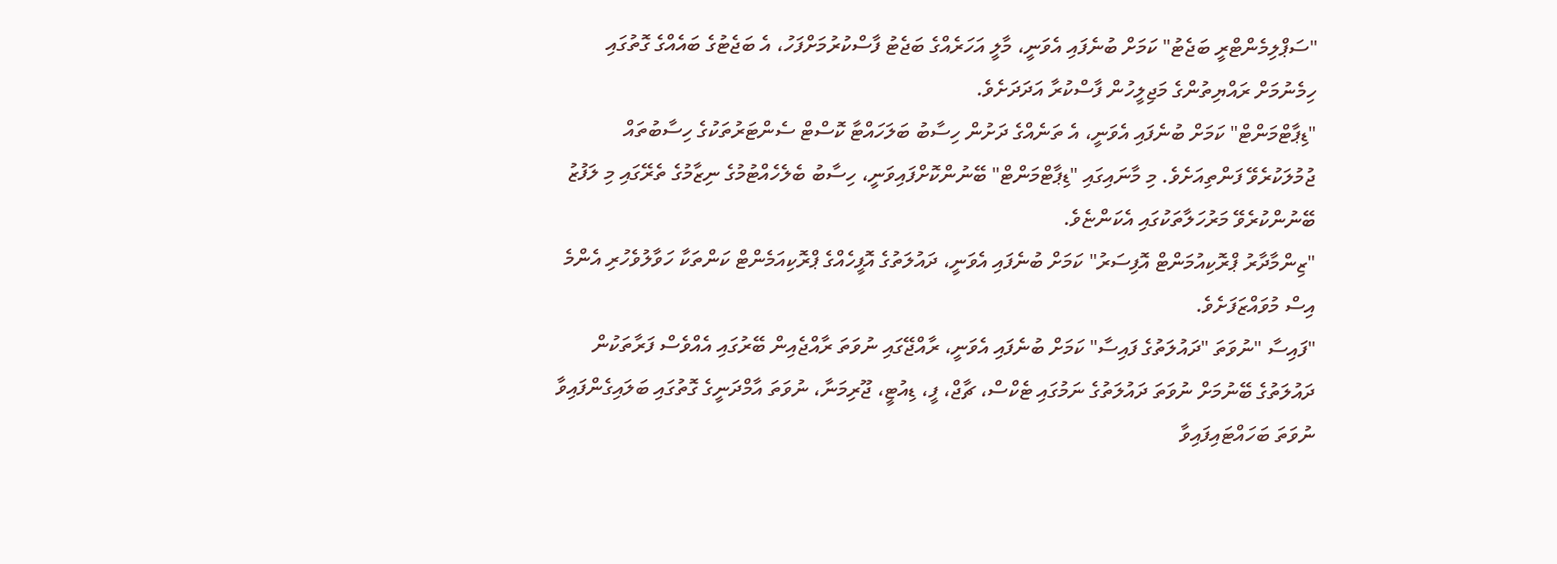"ސަޕްލިމެންޓްރީ ބަޖެޓު" ކަމަށް ބުނެފައި އެވަނީ، މާލީ އަހަރެއްގެ ބަޖެޓު ފާސްކުރުމަށްފަހު، އެ ބަޖެޓުގެ ބައެއްގެ ގޮތުގައި ހިމެނުމަށް ރައްޔިތުންގެ މަޖިލީހުން ފާސްކުރާ އަދަދަށެވެ.
"ޑިޕާޓްމަންޓް" ކަމަށް ބުނެފައި އެވަނީ، އެ ތަނެއްގެ ދަށުން ހިސާބު ބަލަހައްޓާ ކޮސްޓް ސެންޓަރުތަކުގެ ހިސާބުތައް ޖުމުލަކުރެވޭ ފަންތިއަށެވެ. މި މާނައިގައި "ޑިޕާޓްމަންޓް" ބޭނުންކޮށްފައިވަނީ، ހިސާބު ބެލެހެއްޓުމުގެ ނިޒާމުގެ ތެރޭގައި މި ލަފުޒު ބޭނުންކުރެވޭ މަރުހަލާތަކުގައި އެކަންޏެވެ.
"ޒިންމާދާރު ޕްރޮކިއުމަންޓް އޮފިސަރު" ކަމަށް ބުނެފައި އެވަނީ، ދައުލަތުގެ އޮފީހެއްގެ ޕްރޮކިއަމެންޓް ކަންތަކާ ހަވާލުވެހުރި އެންމެ އިސް މުވައްޒަފަށެވެ.
"ފައިސާ "ނުވަތަ "ދައުލަތުގެ ފައިސާ" ކަމަށް ބުނެފައި އެވަނީ، ރާއްޖޭގައި ނުވަތަ ރާއްޖެއިން ބޭރުގައި އެއްވެސް ފަރާތަކުން ދައުލަތުގެ ބޭނުމަށް ނުވަތަ ދައުލަތުގެ ނަމުގައި ޓެކްސް، ޗާޖް، ފީ، ޑިއުޓީ، ޖޫރިމަނާ، ނުވަތަ އާމްދަނީގެ ގޮތުގައި ބަލައިގެންފައިވާ ނުވަތަ ބަހައްޓައިފައިވާ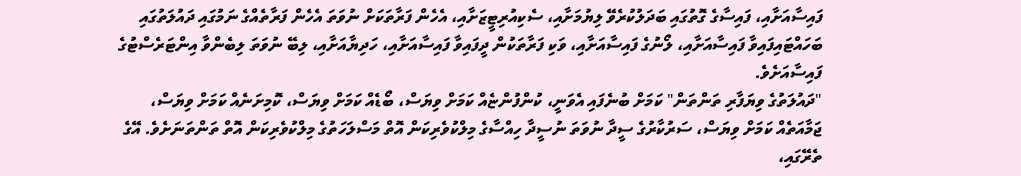ފައިސާއަށާއި، ފައިސާގެ ގޮތުގައި ބަދަލުކުރެވޭ ލިޔުމަށާއި، ސެކިއުރިޓީޒަށާއި، އެހެން ފަރާތަކަށް ނުވަތަ އެހެން ފަރާތެއްގެ ނަމުގައި ދައުލަތުގައި ބަހައްޓައިފައިވާ ފައިސާއަށާއި، ލޯނުގެ ފައިސާއަށާއި، ވަކި ފަރާތަކުން ދީފައިވާ ފައިސާއަށާއި، ހަދިޔާއަށާއި، ލިބޭ ނުވަތަ ލިބެންވާ އިންޓަރެސްޓުގެ ފައިސާއަށެވެ.
"ދައުލަތުގެ ވިޔަފާރި ތަންތަން" ކަމަށް ބުނެފައި އެވަނީ، ކުންފުންޏެއް ކަމަށް ވިޔަސް، ބޯޑެއް ކަމަށް ވިޔަސް، ކޮމިށަނެއް ކަމަށް ވިޔަސް، ޖަމާއަތެއް ކަމަށް ވިޔަސް، ސަރުކާރުގެ ސީދާ ނުވަތަ ނުސީދާ ހިއްސާގެ މިލްކުވެރިކަން އޮތް މަސްލަހަތުގެ މިލްކުވެރިކަން އޮތް ތަންތަނަށެވެ. އޭގެ ތެރޭގައި،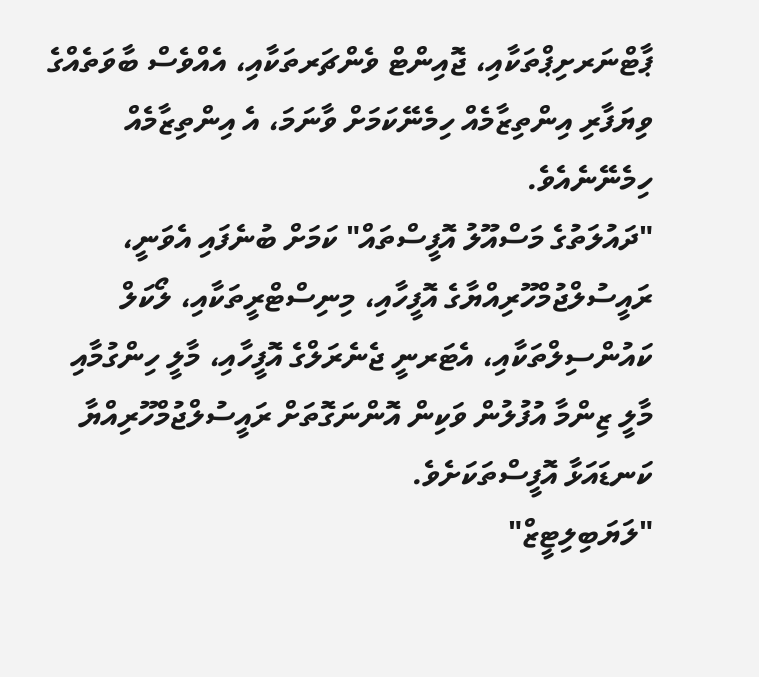ޕާޓްނަރށިޕްތަކާއި، ޖޮއިންޓް ވެންޗަރތަކާއި، އެއްވެސް ބާވަތެއްގެ ވިޔަފާރި އިންތިޒާމެއް ހިމެނޭކަމަށް ވާނަމަ، އެ އިންތިޒާމެއް ހިމެނޭނެއެވެ.
"ދައުލަތުގެ މަސްއޫލު އޮފީސްތައް" ކަމަށް ބުނެފައި އެވަނީ، ރައީސުލްޖުމްހޫރިއްޔާގެ އޮފީހާއި، މިނިސްޓްރީތަކާއި، ލޯކަލް ކައުންސިލްތަކާއި، އެޓަރނީ ޖެނެރަލްގެ އޮފީހާއި، މާލީ ހިންގުމާއި މާލީ ޒިންމާ އުފުލުން ވަކިން އޮންނަގޮތަށް ރައީސުލްޖުމްހޫރިއްޔާ ކަނޑައަޅާ އޮފީސްތަކަށެވެ.
"ލަޔަބިލިޓީޒް"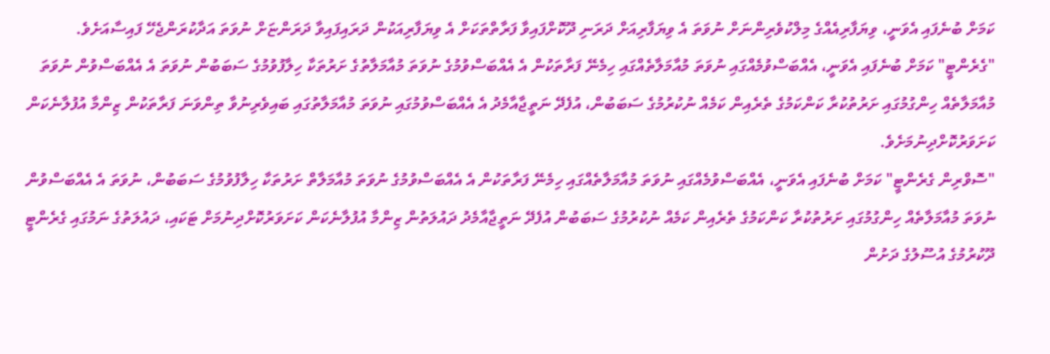ކަމަށް ބުނެފައި އެވަނީ، ވިޔަފާރިއެއްގެ މިލްކުވެރިންނަށް ނުވަތަ އެ ވިޔަފާރިއަށް ދަރަނި ދޫކޮށްފައިވާ ފަރާތްތަކަށް އެ ވިޔަފާރިއަކުން ދަރައިފައިވާ ދަރަންޏަށް ނުވަތަ އަދާކުރަންޖެހޭ ފައިސާއަށެވެ.
"ގެރެންޓީ" ކަމަށް ބުނެފައި އެވަނީ، އެއްބަސްވުމެއްގައި ނުވަތަ މުއާމަލާތެއްގައި ހިމެނޭ ފަރާތަކުން އެ އެއްބަސްވުމުގެ ނުވަތަ މުއާމަލާތުގެ ށަރުތަކާ ހިލާފުވުމުގެ ސަބަބުން ނުވަތަ އެ އެއްބަސްވުން ނުވަތަ މުއާމަލާތެއް ހިންގުމުގައި ށަރުތުކުރާ ކަންކަމުގެ ތެރެއިން ކަމެއް ނުކުރުމުގެ ސަބަބުން، އުފެދޭ ނަތީޖާއާމެދު އެ އެއްބަސްވުމުގައި ނުވަތަ މުއާމަލާތުގައި ބައިވެރިނުވާ ތިންވަނަ ފަރާތަކުން ޒިންމާ އުފުލާނެކަން ކަށަވަރުކޮށްދިނުމަށެވެ.
"ސޮވްރިން ގެރެންޓީ" ކަމަށް ބުނެފައި އެވަނީ، އެއްބަސްވުމެއްގައި ނުވަތަ މުއާމަލާތެއްގައި ހިމެނޭ ފަރާތަކުން އެ އެއްބަސްވުމުގެ ނުވަތަ މުއާމަލާތް ށަރުތަކާ ހިލާފުވުމުގެ ސަބަބުން، ނުވަތަ އެ އެއްބަސްވުން ނުވަތަ މުއާމަލާތެއް ހިންގުމުގައި ށަރުތުކުރާ ކަންކަމުގެ ތެރެއިން ކަމެއް ނުކުރުމުގެ ސަބަބުން އުފެދޭ ނަތީޖާއާމެދު ދައުލަތުން ޒިންމާ އުފުލާނެކަން ކަށަވަރުކޮށްދިނުމަށް ޓަކައި، ދައުލަތުގެ ނަމުގައި ގެރެންޓީ ދޫކުރުމުގެ އުސޫލުގެ ދަށުން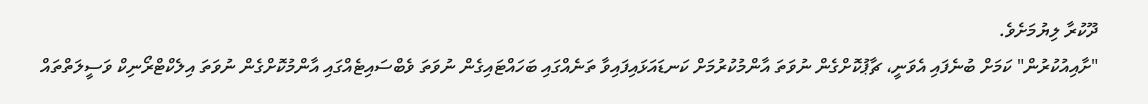ދޫކުރާ ލިޔުމަށެވެ.
"ށާއިއުކުރުން" ކަމަށް ބުނެފައި އެވަނީ، ޗާޕުކޮށްގެން ނުވަތަ އާންމުކުރުމަށް ކަނޑައަޅައިފައިވާ ތަނެއްގައި ބަހައްޓައިގެން ނުވަތަ ވެބްސައިޓެއްގައި އާންމުކޮށްގެން ނުވަތަ އިލެކްޓްރޯނިކް ވަސީލަތްތައް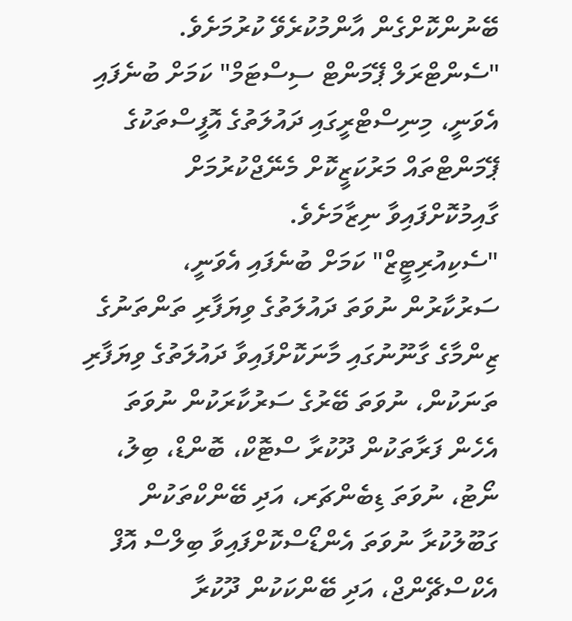ބޭނުންކޮށްގެން އާންމުކުރެވޭ ކުރުމަށެވެ.
"ސެންޓްރަލް ޕޭމަންޓް ސިސްޓަމް" ކަމަށް ބުނެފައި އެވަނީ، މިނިސްޓްރީގައި ދައުލަތުގެ އޮފީސްތަކުގެ ޕޭމަންޓްތައް މަރުކަޒީކޮށް މެނޭޖްކުރުމަށް ގާއިމުކޮށްފައިވާ ނިޒާމަށެވެ.
"ސެކިއުރިޓީޒް" ކަމަށް ބުނެފައި އެވަނީ، ސަރުކާރުން ނުވަތަ ދައުލަތުގެ ވިޔަފާރި ތަންތަނުގެ ޒިންމާގެ ގާނޫނުގައި މާނަކޮށްފައިވާ ދައުލަތުގެ ވިޔަފާރި ތަނަކުން، ނުވަތަ ބޭރުގެ ސަރުކާރަކުން ނުވަތަ އެހެން ފަރާތަކުން ދޫކުރާ ސްޓޮކް، ބޮންޑް، ބިލު، ނޯޓު، ނުވަތަ ޑިބެންޗަރ، އަދި ބޭންކްތަކުން ގަބޫލުކުރާ ނުވަތަ އެންޑޯސްކޮށްފައިވާ ބިލްސް އޮފް އެކްސްޗޭންޖް، އަދި ބޭންކަކުން ދޫކުރާ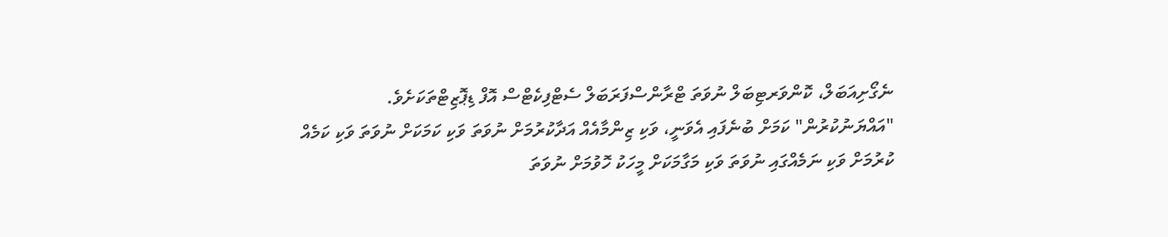ނެގޯށިއަބަލް، ކޮންވަރޓިބަލް ނުވަތަ ޓްރާންސްފަރަބަލް ސެޓްފިކެޓްސް އޮފް ޑިޕޮޒިޓްތަކަށެވެ.
"އައްޔަނުކުރުން" ކަމަށް ބުނެފައި އެވަނީ، ވަކި ޒިންމާއެއް އަދާކުރުމަށް ނުވަތަ ވަކި ކަމަކަށް ނުވަތަ ވަކި ކަމެއް ކުރުމަށް ވަކި ނަމެއްގައި ނުވަތަ ވަކި މަގާމަކަށް މީހަކު ހޮވުމަށް ނުވަތަ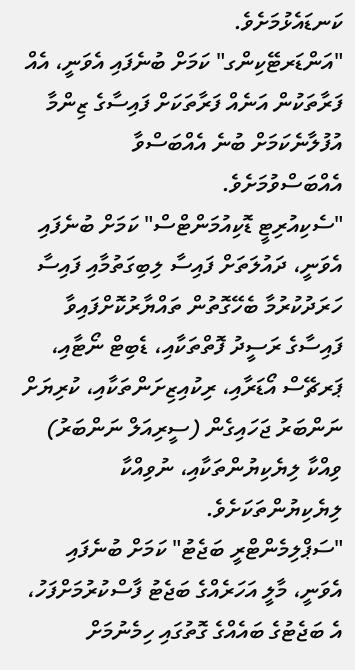ކަނޑައެޅުމަށެވެ.
"އަންޑަރޓޭކިންގ" ކަމަށް ބުނެފައި އެވަނީ، އެއް ފަރާތަކުން އަނެއް ފަރާތަކަށް ފައިސާގެ ޒިންމާ އުފުލާނެކަމަށް ބުނެ އެއްބަސްވާ އެއްބަސްވުމަށެވެ.
"ސެކިއުރިޓީ ޑޮކިއުމަންޓްސް" ކަމަށް ބުނެފައި އެވަނީ، ދައުލަތަށް ފައިސާ ލިބިގަތުމާއި ފައިސާ ހަރަދުކުރުމާ ބެހޭގޮތުން ތައްޔާރުކޮށްފައިވާ ފައިސާގެ ރަސީދު ފޮތްތަކާއި، ޑެބިޓް ނޯޓާއި، ޕަރޗޭސް އޯޑަރާއި، ރިކުއިޒިށަންތަކާއި، ކުރިޔަށް ނަންބަރު ޖަހައިގެން (ސީރިއަލް ނަންބަރު) ވިއްކާ ލިޔެކިޔުންތަކާއި، ނުވިއްކާ ލިޔެކިޔުންތަކަށެވެ.
"ސަޕްލިމެންޓްރީ ބަޖެޓު" ކަމަށް ބުނެފައި އެވަނީ، މާލީ އަހަރެއްގެ ބަޖެޓު ފާސްކުރުމަށްފަހު، އެ ބަޖެޓުގެ ބައެއްގެ ގޮތުގައި ހިމެނުމަށް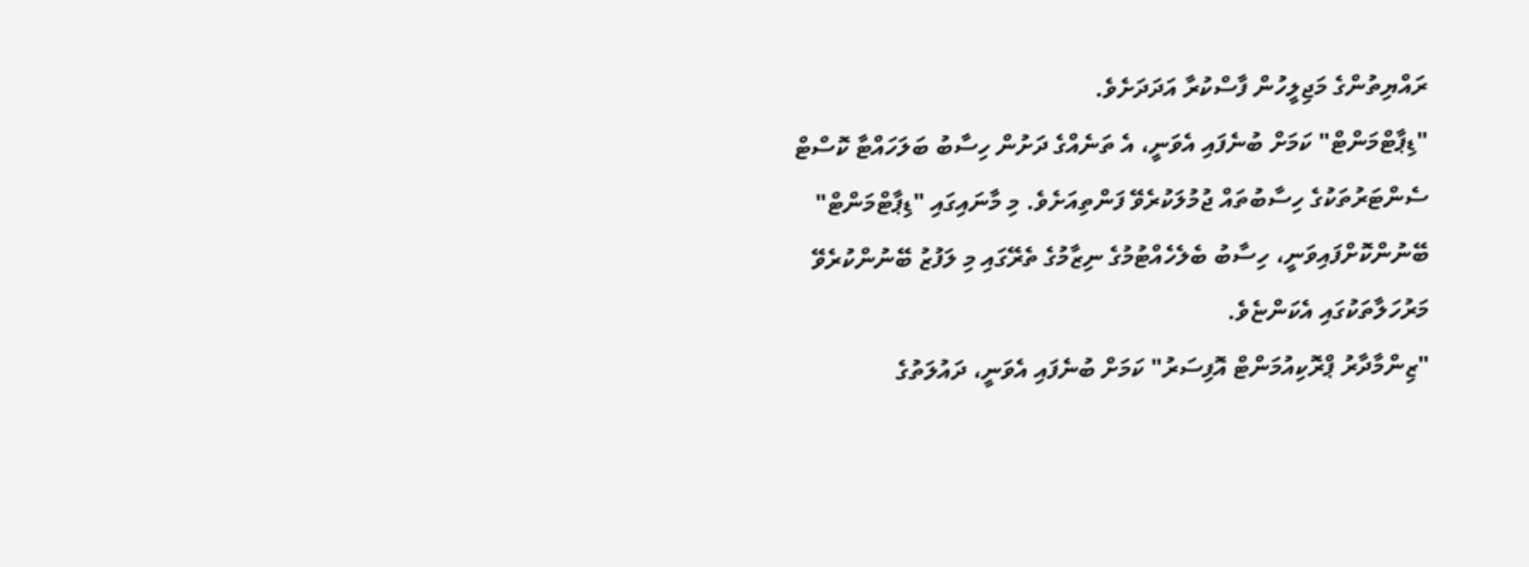ރައްޔިތުންގެ މަޖިލީހުން ފާސްކުރާ އަދަދަށެވެ.
"ޑިޕާޓްމަންޓް" ކަމަށް ބުނެފައި އެވަނީ، އެ ތަނެއްގެ ދަށުން ހިސާބު ބަލަހައްޓާ ކޮސްޓް ސެންޓަރުތަކުގެ ހިސާބުތައް ޖުމުލަކުރެވޭ ފަންތިއަށެވެ. މި މާނައިގައި "ޑިޕާޓްމަންޓް" ބޭނުންކޮށްފައިވަނީ، ހިސާބު ބެލެހެއްޓުމުގެ ނިޒާމުގެ ތެރޭގައި މި ލަފުޒު ބޭނުންކުރެވޭ މަރުހަލާތަކުގައި އެކަންޏެވެ.
"ޒިންމާދާރު ޕްރޮކިއުމަންޓް އޮފިސަރު" ކަމަށް ބުނެފައި އެވަނީ، ދައުލަތުގެ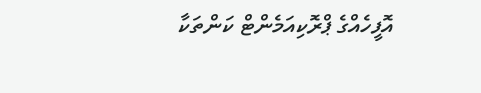އޮފީހެއްގެ ޕްރޮކިއަމެންޓް ކަންތަކާ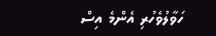ހަވާލުވެހުރި އެންމެ އިސް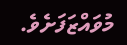މުވައްޒަފަށެވެ.